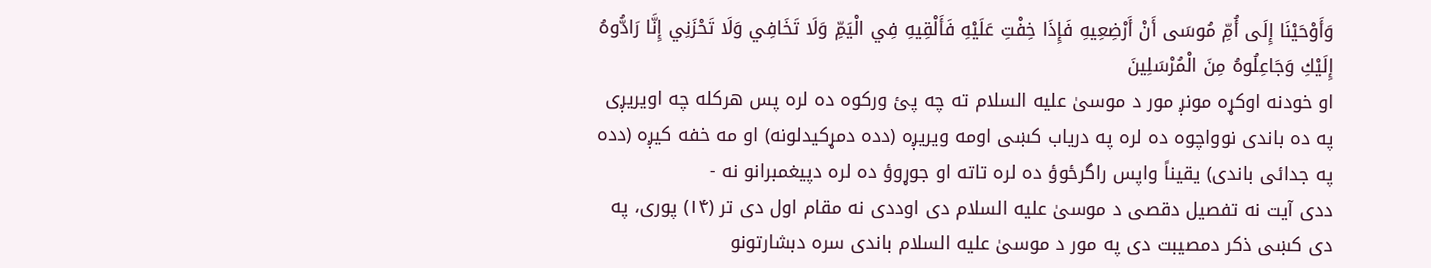وَأَوْحَيْنَا إِلَى أُمِّ مُوسَى أَنْ أَرْضِعِيهِ فَإِذَا خِفْتِ عَلَيْهِ فَأَلْقِيهِ فِي الْيَمِّ وَلَا تَخَافِي وَلَا تَحْزَنِي إِنَّا رَادُّوهُ إِلَيْكِ وَجَاعِلُوهُ مِنَ الْمُرْسَلِينَ
او خودنه اوکړه مونږ مور د موسیٰ علیه السلام ته چه پئ ورکوه ده لره پس هرکله چه اویریږی په ده باندی نوواچوه ده لره په دریاب کښی اومه ویریږه (دده دمړکیدلونه) او مه خفه کیږه (دده په جدائی باندی) یقیناً واپس راگرځوؤ ده لره تاته او جوړوؤ ده لره دپیغمبرانو نه -
ددی آیت نه تفصیل دقصی د موسیٰ علیه السلام دی اوددی نه مقام اول دی تر (۱۴) پوری، په دی کښی ذکر دمصیبت دی په مور د موسیٰ علیه السلام باندی سره دبشارتونو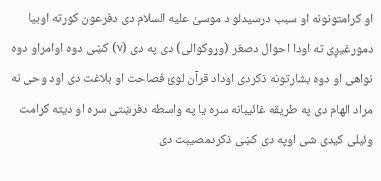او کرامتونونه او سبب درسیدلو د موسیٰ علیه السلام دی دفرعون کورته اوبیا دمورغیږی ته اودا احوال دصغر (وړوکوالی) دی په دی (۷) کښی دوه اوامراو دوه نواهی او دوه بشارتونه ذکردی اوداد قرآن لوئ فصاحت او بلاغت دی اود وحی نه مراد الهام دی په طریقه غائیبانه سره یا په واسطه دفرښتی سره او دیته کرامت وئیلی کیدی شی اوپه دی کښی ذکردمصیبت دی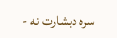سره دبشارت نه -